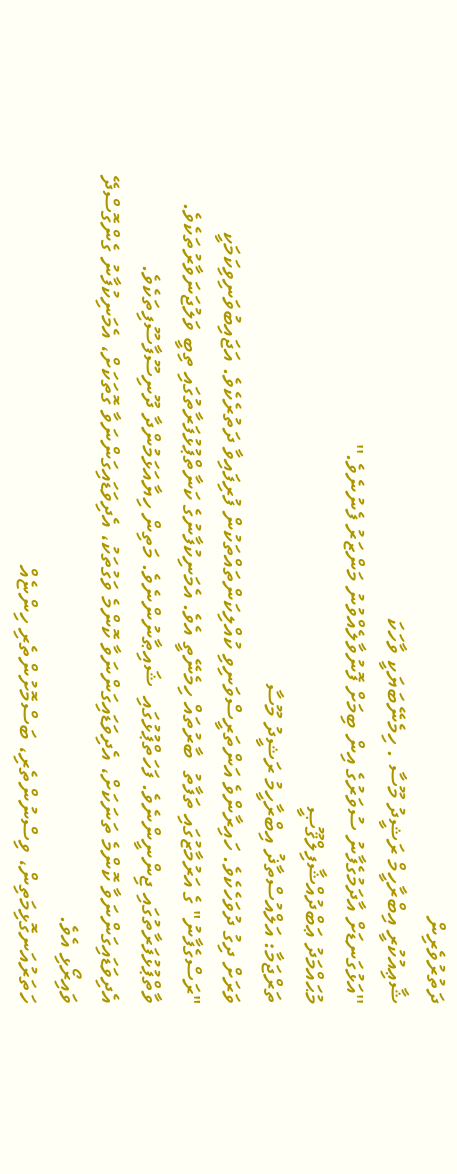ދަތުރުވެރިން
ޝާޢިއުކުރީ އިބްރާހީމް ރަޝީދު މޫސާ . ހިމެނޭބަޔަކީ ވާހަކަ
''އަޅުގަނޑަށް އާދަމުގެފާނު ސުވަރުގެ އިން ބިމަށް ފޮނުވާލެއްވުނު މަންޒަރު ފެނުނެވެ.''
މުޙައްމަދު ޢަބްދުއްޝާފިލްޤޫޞީ
ތަރްޖަމާ: އަލްއުސްތާޛު އިބްރާހީމު ރަޝީދު މޫސާ
ވަރަށް ދިގު ދުވަހެކެވެ. ހައިރާންވެ އަންތަރީސްވަނިވި ކުއްލިކަންތައްތަކުން ފުރިފައިވާ ދަތުރެކެވެ. އަޖައިބުވަނިވިކަމަކީ "ރަސްގެފާނު" ގެ އަރުމާޒުގައި ތަފާތު  ބާރުތައް ހިމެނޭތީ އެވެ. އެމަނިކުފާނުގެ ކަނާތްޕުޅުފަރާތުގައި ތިބީ ވަލުޖަނަވާރުތަކެވެ. ވާތްޕުޅުފަރާތުގައި ޖިންނީންނެވެ. ފަހަތްޕުޅުގައި  ޝައިޠާނުންނެވެ. މަތިން ހިޔާއަޅަމުންދާ ދޫނިސޫފާސޫފިތަކެވެ. އެދިވަޑައިގަންނަވާ ކޮންމެ ތަނަކަށް، އެދިވަޑައިގަންނަވާ ކޮންމެ ވަގުތަކު، އެދިވަޑައިގަންނަވާ ގޮތަކަށް، އެމަނިކުފާނު ގެންގޮސްދޭ ވައިރޯޅި އެވެ.
ހަތަރުއަނގޮޅިމަތިން، ވިސްނުންތެރި، ބަސްމޮށުންތެރި ހިންޏެއް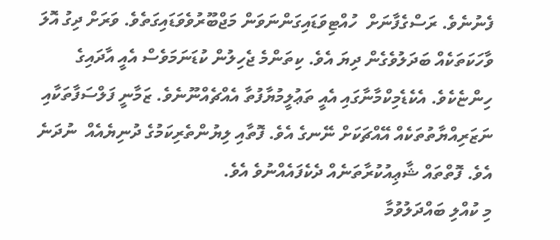ފެނުނެވެ. ރަސްގެފާނަށް  ހުއްޓިވަޑައިގަންނަވަން މަޖްބޫރުވެވަޑައިގަތެވެ. ވަރަށް ދިގު އޮލަ ވާހަކަތަކެއް ބަދަލުވެގެން ދިޔަ އެވެ. ކިތަންމެ ޖެހިލުން ކުޑަނަމަވެސް އެއީ އާދައިގެ ހިންޏެކެވެ. އެކެޑެމިކްމާނާގައި އެއީ ތަޢުލީމުޔާފުތާ އެއްޗެއްނޫނެވެ. ޒަމާނީ ފަލްސަފާތަކާއި ނަޒަރިއްޔާތުތަކެއް އޭއްޗަކަށް ނޭނގެ އެވެ. ފޮތާއި ލިޔުންތެރިކަމުގެ ދުނިޔެއެއް  ނުދަނެ އެވެ. ފޮތްތައް ޝާޢިއުކުރާތަނެއް ދެކެފައެއްނުވެ އެވެ.
މި ކުއްލި ބައްދަލުވުމާ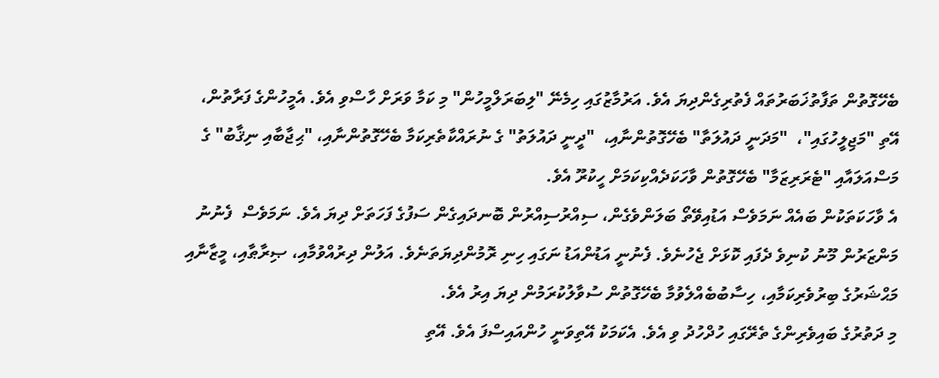ބެހޭގޮތުން ތަފާތުޚަބަރުތައް ފެތުރިގެންދިޔަ އެވެ. އަރުމާޒުގައި ހިމެނޭ "ލިބަރަލްމީހުން" މި ކަމާ ވަރަށް ހާސްވި އެވެ. އެމީހުންގެ ފަރާތުން،  އޭތި "މަޖިލީހުގައި"،  "މަދަނީ ދައުލަތާ" ބެހޭގޮތުންނާއި،  "ދީނީ ދައުލަތު" ގެ ނުރައްކާތެރިކަމާ ބެހޭގޮތުންނާއި، "ޙިޖާބާއި ނިޤާބު" ގެ މަސްއަލައާއި "ޓެރަރިޒަމާ" ބެހޭގޮތުން ވާހަކަދެއްކިކަމަށް ހީކުރޫ އެވެ.
އެ ވާހަކަތަކުން ބައެއް ނަމަވެސް އަޑުއިވޭތޯ ބަލަންވެގެން، ސިއްރުސިއްރުން ބޮނދައިގެން ސަފުގެ ފަހަތަށް ދިޔަ އެވެ. ނަމަވެސް  ފެނުނު މަންޒަރުން މޫނު ކުނިވެ ދެފައި ކޮޅަށް ޖެހުނެވެ. ފެނުނީ އަޑުންއަޑު ނަގައި ހިނި ރޮމުންދިޔަތަނެވެ. އަލުން ދިރުއްވުމާއި، ޞިރާޠާއި، މީޒާނާއި މަޙްޝަރުގެ ބިރުވެރިކަމާއި، ހިސާބުބެއްލެވުމާ ބެހޭގޮތުން ސުވާލުކުރަމުން ދިޔަ އިރު އެވެ.
މި ދަތުރުގެ ބައިވެރިންގެ ތެރޭގައި ހުދްހުދު ވި އެވެ. އެކަމަކު އޭތިވަނީ ހުންއައިސްފަ އެވެ. އޭތި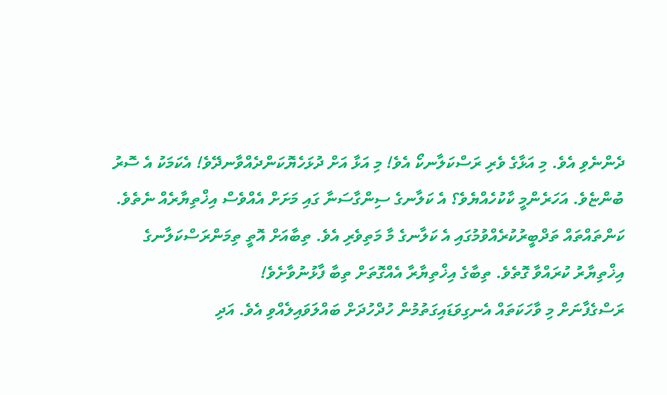ދެންނެވި އެވެ. މި އަޅާގެ ވެރި ރަސްކަލާނކޯ އެވެ! މި އަޅާ އަށް ދުޅަހެޔޮކަންދެއްވާނދޭވެ! އެކަމަކު އެ ސޮރު ބުންޏެވެ. އަހަރެންމީ ކާކުހެއްޔެވެ؟ އެ ކަލާނގެ ސިންގާސަނާ ގައި މަށަށް އެއްވެސް އިޚްތިޔާރެއް ނެތެވެ. ކަންތައްތައް ތަދްބީރުކުރެއްވުމުގައި އެ ކަލާނގެ މާ މަތިވެރި އެވެ. ތިބާއަށް އޮތީ ތިމަންރަސްކަލާނގެ އިޚްތިޔާރު ކުރައްވާ ގޮތެވެ. ތިބާގެ އިޚްތިޔާރާ އެއްގޮތަށް ތިބާ ފާޅުނުވާށެވެ!
ރަސްގެފާނަށް މި ވާހަކަތައް އެނގިވަޑައިގަތުމުން ހުދްހުދަށް ބައްލަވައިލެއްވި އެވެ. އަދި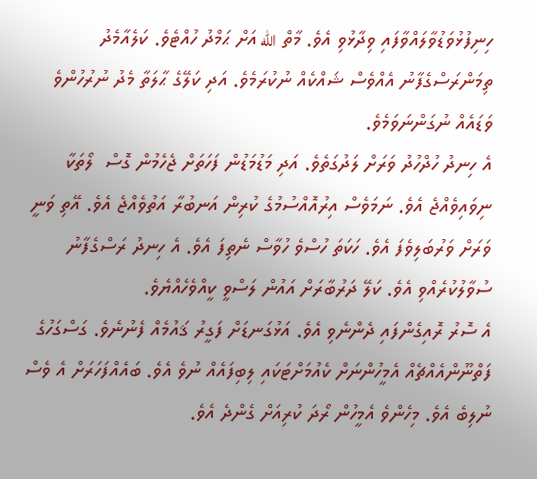ހިނިފުޅުވަޑުވާލައްވާފައި ވިދާޅުވި އެވެ. މާތް الله އަށް ޙަމްދު ހުއްޓެވެ. ކަލެއާމެދު ތިމަންރަސްގެފާނު އެއްވެސް ޝައްކެއް ނުކުރަމެވެ. އަދި ކަލޭގެ ޙާލަތާ މެދު ނުރުހުންވެ ވަޑައެއް ނުގަންނަވަމެވެ.
އެ ހިނދު ހުދްހުދު ވަރަށް ލަދުގަތެވެ. އަދި މަޑުމަޑުން ފަހަތަށް ޖެހެމުން ގޮސް  ލޯތަކާ ނިވައިވެއްޖެ އެވެ. ނަމަވެސް އިރުއޮއްސުމުގެ ކުރިން އަނބުރާ އަތުވެއްޖެ އެވެ. އޭތި ވަނީ ވަރަށް ވަރުބަލިވެފަ އެވެ. ހަކަތަ ހުސްވެ ހުވާސް ނެތިފަ އެވެ. އެ ހިނދު ރަސްގެފާނު ސުވާލުކުރެއްވި އެވެ. ކަލޭ ދަރުބާރަށް އައުން ލަސްވީ ކީއްވެހެއްޔެވެ.
އެ ސޮރު ރޮއިގެންފައި ދެންނެވި އެވެ. އަޅުގަނޑަށް ފަގީރު ޤައުމެއް ފެނުނެވެ. ގަސްގަހުގެ ފަތްނޫންއެއްޗެއް އެމީހުންނަށް ކެއުމަށްޓަކައި ލިބިފައެއް ނުވެ އެވެ. ބައެއްފަހަރަށް އެ ވެސް ނުލިބެ އެވެ. މިހެންވެ އެމީހުން ރޯދަ ކުރިއަށް ގެންދެ އެވެ.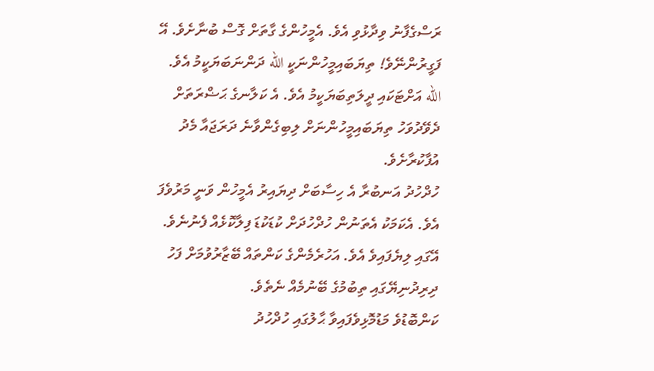ރަސްގެފާނު ވިދާޅުވި އެވެ. އެމީހުންގެ ގާތަށް ގޮސް ބުނާށެވެ. އޭ ފަގީރުންނޭވެ! ތިޔަބައިމީހުންނަކީ الله ދަންނަބަޔަކީމު އެވެ. الله އަށްޓަކައި ދީލަތިބަޔަކީމު އެވެ. އެ ކަލާނގެ ޙަޟްރަތަށް ދެވޭދުވަހު ތިޔަބައިމީހުންނަށް ލިބިގެންވާނެ ދަރަޖައާ މެދު އުފާކުރާށެވެ.
ހުދްހުދު އަނބުރާ އެ ހިސާބަށް ދިޔައިރު އެމީހުން ވަނީ މަރުވެފަ އެވެ. އެކަމަކު އެތަނުން ހުދްހުދަށް ކުޑަކުޑަ ފިލާކޮޅެއް ފެނުނެވެ. އޭގައި ލިޔެފައިވެ އެވެ. އަހުރެމެންގެ ކަންތައް ބޭޒާރުވުމަށް ފަހު ދިރިދުނިޔޭގައި ތިބުމުގެ ބޭނުމެއް ނެތެވެ.
ކަންބޮޑުވެ މަޑުމޮޅިވެފައިވާ ޙާލުގައި ހުދްހުދު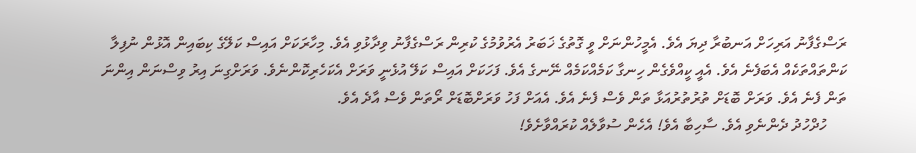ރަސްގެފާނު އަރިހަށް އަނބުރާ ދިޔަ އެވެ. އެމީހުންނަށް ވީ ގޮތުގެ ޚަބަރު އެރުވުމުގެ ކުރިން ރަސްގެފާނު ވިދާޅުވި އެވެ. މިހާރަކަށް އައިސް ކަލޭގެ ކިބައިން އޮޅުން ނުފިލާ ކަންތައްތަކެއް އެބަފެނެ އެވެ. އެއީ ކީއްވެގެން ހިނގާ ކަމެއްކަމެއް ނޭނގެ އެވެ. ފަހަކަށް އައިސް ކަލޭ އުޅެނީ ވަރަށް އެކަހެރިކޮންނެވެ. ވަރަށްގިނަ އިރު ވިސްނަން އިންނަ ތަން ފެނެ އެވެ. ވަރަށް ބޮޑަށް ތުރުތުރުއަޅާ ތަން ވެސް ފެނެ އެވެ. އެއަށް ފަހު ވަރަށްބޮޑަށް ރޯތަން ވެސް އާދެ އެވެ.
     ހުދްހުދު ދެންނެވި އެވެ. ސާހިބާ އެވެ! އެހެން ސުވާލެއް ކުރައްވާށެވެ!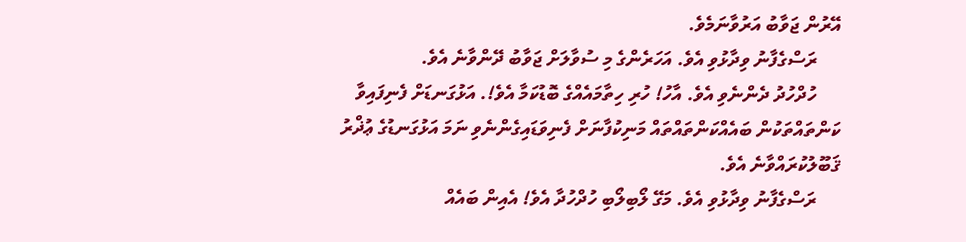އޭރުން ޖަވާބު އަރުވާނަމެވެ.
     ރަސްގެފާނު ވިދާޅުވި އެވެ. އަހަރެންގެ މި ސުވާލަށް ޖަވާބު ދޭންވާނެ އެވެ.
     ހުދްހުދު ދެންނެވި އެވެ. އާހު! ހުރި ހިތާމައެއްގެ ބޮޑުކަމާ އެވެ!. އަޅުގަނޑަށް ފެނިފައިވާ ކަންތައްތަކުން ބައެއްކަންތައްތައް މަނިކުފާނަށް ފެނިވަޑައިގެންނެވި ނަމަ އަޅުގަނޑުގެ ޢުޛްރު ޤަބޫލުކުރައްވާނެ އެވެ.
     ރަސްގެފާނު ވިދާޅުވި އެވެ. މަގޭ ލޯބިލޯބި ހުދްހުދާ އެވެ! އެއިން ބައެއް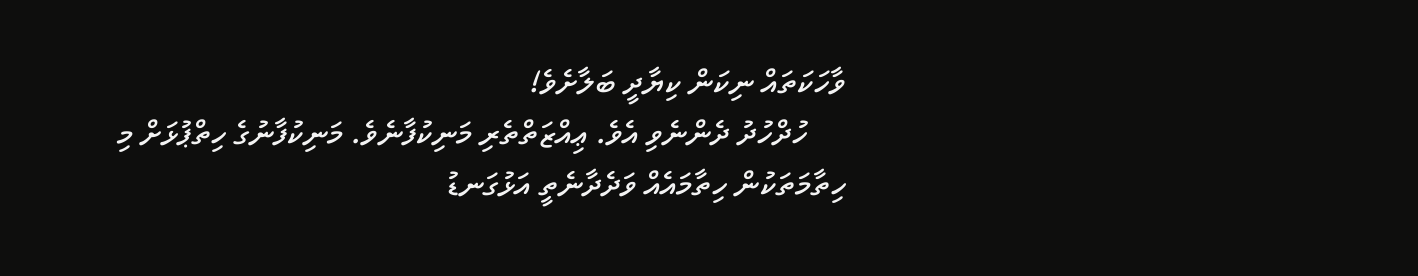ވާހަކަތައް ނިކަން ކިޔާދީ ބަލާށެވެ!
     ހުދްހުދު ދެންނެވި އެވެ. ޢިއްޒަތްތެރި މަނިކުފާނެވެ. މަނިކުފާނުގެ ހިތްޕުޅަށް މި ހިތާމަތަކުން ހިތާމައެއް ވަދެދާނެތީ އަޅުގަނޑު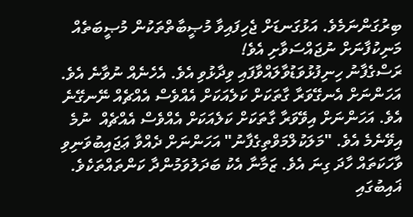ބިރުގަންނަމެވެ. އަޅުގަނޑަށް ޖެހިފައިވާ މުޞީބާތްތަކުން މުޞީބަތެއް މަނިކުފާނަށް ނުޖައްސަވާށި އެވެ!
ރަސްގެފާނު ހިނިފުޅުވަޑުވާލައްވާފައި ވިދާޅުވި އެވެ. އެހެނެއް ނުވާނެ އެވެ. އަހަންނަށް އެނގޭވަރާ ގާތަކަށް ކަލެއަކަށް އެއްވެސް އެއްޗެއް ނޭނގޭނެ އެވެ. އަހަންނަށް އިވޭވަރާ ގާތަކަށް ކަލެއަކަށް އެއްވެސް އެއްޗެއް  ނުމެ އިވޭނެމެ އެވެ. "މަލަކުލްމަވްތިގެފާނު" އަހަންނަށް ދެއްވާ ޢަޖައިބުވަނިވި ވާހަކަތައް ހާދަ ގިނަ އެވެ. ޒަމާނާ އެކު ބަދަލުވަމުންދާ ކަންތައްތަކެވެ.   ޣައިބުގައި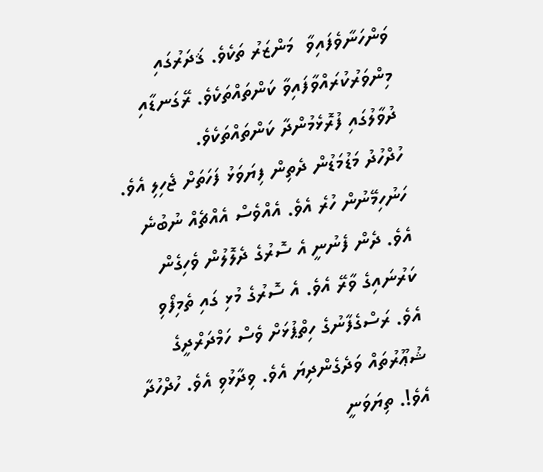ވަންހަނާވެފައިވާ  މަންޒަރު ތަކެވެ. ޤަދަރުގައި މިންވަރުކުރައްވާފައިވާ ކަންތައްތަކެވެ. ރޭގަނޑާއި ދުވާލުގައި ފުރޮޅެމުންދާ ކަންތައްތަކެވެ.
ހުދްހުދު މަޑުމަޑުން ދެތިން ފިޔަވަޅު ފަހަތަށް ޖެހިލި އެވެ. ހަނުހިމޭނުން ހުރެ އެވެ. އެއްވެސް އެއްޗެއް ނުބުނެ އެވެ. ދެން ފެނުނީ އެ ސޮރުގެ ދެލޮލުން ވެހިގެން ކަރުނައިގެ ވާރޭ އެވެ. އެ ސޮރުގެ މުޅި ގައި ތެމިފޯވި އެވެ. ރަސްގެފާނުގެ ހިތްޕުޅަށް ވެސް ހަމްދަރްދީގެ ޝުޢޫރުތައް ވަދެގެންދިޔަ އެވެ. ވިދާޅުވި އެވެ. ހުދްހުދާ އެވެ!. ތިޔަވަނީ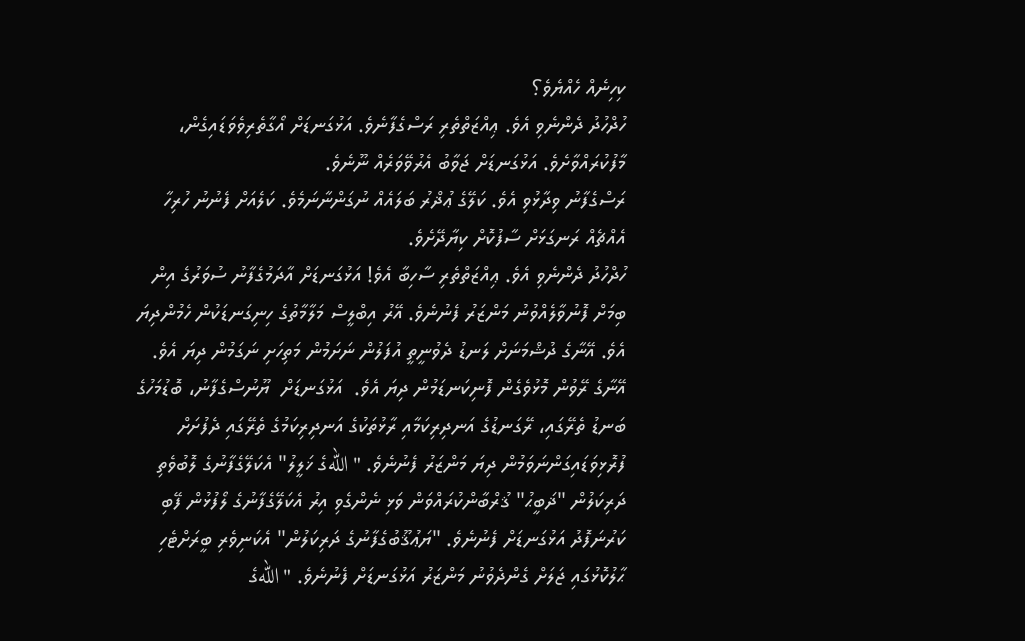ކިހިނެއް ހެއްޔެވެ؟
ހުދްހުދު ދެންނެވި އެވެ. ޢިއްޒަތްތެރި ރަސްގެފާނެވެ. އަޅުގަނޑަށް އޯގާތެރިވެވަޑައިގެން، މާފުކުރައްވާށެވެ. އަޅުގަނޑަށް ޖަވާބު އެރުވޭވަރެއް ނޫނެވެ.
ރަސްގެފާނު ވިދާޅުވި އެވެ. ކަލޭގެ ޢުޛްރު ބަލައެއް ނުގަންނާނަމެވެ. ކަލެއަށް ފެނުނު ހުރިހާ އެއްޗެއް ރަނގަޅަށް ސާފުކޮށް ކިޔާދޭށެވެ.
ހުދްހުދު ދެންނެވި އެވެ. ޢިއްޒަތްތެރި ސާހިބާ އެވެ! އަޅުގަނޑަށް އާދަމުގެފާނު ސުވަރުގެ އިން ބިމަށް ފޮނުވާލެއްވުނު މަންޒަރު ފެނުނެވެ. އޭރު އިބްލީސް މަލާމާތުގެ ހިނިގަނޑަކުން ހެމުންދިޔަ އެވެ. އޭނާގެ ދުޝްމަނަށް ލަނޑު ދެވުނީތީ އުފަލުން ނަށަމުން މަތިހަށި ނަގަމުން ދިޔަ އެވެ. އޭނާގެ ރޭވުން މޮޅުވެގެން ފޮނިކަނޑަމުން ދިޔަ އެވެ.  އަޅުގަނޑަށް  ޔޫނުސްގެފާނު، ބޮޑުމަހުގެ ބަނޑު ތެރޭގައި، ރޭގަނޑުގެ އަނދިރިކަމާއި ރާޅުތަކުގެ އަނދިރިކަމުގެ ތެރޭގައި ދެފުށަށް ފުރޮޅިވަޑައިގަންނަވަމުން ދިޔަ މަންޒަރު ފެނުނެވެ. "اللهގެ ޚަލީލު" އެކަލޭގެފާނުގެ ލޮބުވެތި ދަރިކަލުން "ޛަބީޙު" ޤުރްބާންކުރައްވަން ވަޅި ނެންގެވި އިރު އެކަލޭގެފާނުގެ ލޯފުޅުން ފޭބި ކަރުނަފޮދު އަޅުގަނޑަށް ފެނުނެވެ. "ޔަޢުޤޫބުގެފާނުގެ ދަރިކަލުން" އެކަނިވެރި ބީރަށްޓެހި ޙާލުކޮޅުގައި ޖަލަށް ގެންދެވުނު މަންޒަރު އަޅުގަނޑަށް ފެނުނެވެ. "اللهގެ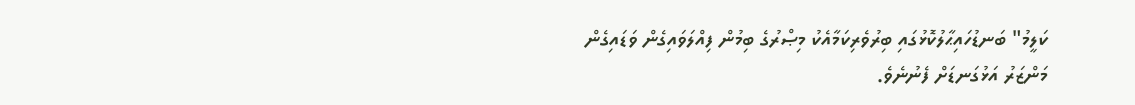ކަލީމު" ބަނޑުހައިޙާލުކޮޅުގައި ބިރުވެރިކަމާއެކު މިޞްރުގެ ބިމުން ފިއްލަވައިގެން ވަޑައިގެން މަންޒަރު އަޅުގަނޑަށް ފެނުނެވެ.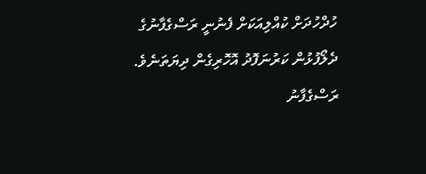ހުދްހުދަށް ކުއްލިއަކަށް ފެނުނީ ރަސްގެފާނުގެ ދެލޯފުޅުން ކަރުނަފޮދު އޮހޮރިގެން ދިޔަތަނެވެ. ރަސްގެފާނު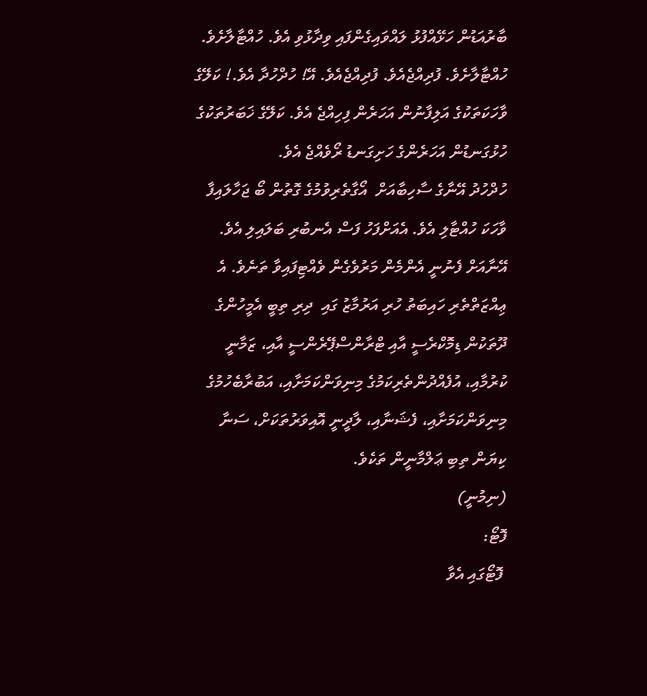ބާރުއަޑުން ހަޅޭއްފުޅު ލައްވައިގެންފައި ވިދާޅުވި އެވެ. ހުއްޓާލާށެވެ. ހުއްޓާލާށެވެ. ފުދިއްޖެއެވެ. ފުދިއްޖެއެވެ. އޭ! ހުދްހުދާ އެވެ.! ކަލޭގެ ވާހަކަތަކުގެ އަލިފާނުން އަހަރެން ފިހިއްޖެ އެވެ. ކަލޭގެ ޚަބަރުތަކުގެ ހުޅުގަނޑުން އަހަރެންގެ ހަށިގަނޑު ރޯވެއްޖެ އެވެ.
ހުދްހުދު އޭނާގެ ސާހިބާއަށް  އޯގާތެރިވުމުގެ ގޮތުން ބޯ ޖަހާލައިފާ ވާހަކަ ހުއްޓާލި އެވެ. އެއަށްފަހު ފަސް އެނބުރި ބަލައިލި އެވެ. އޭނާއަށް ފެނުނީ އެންމެން މަރުވެގެން ވެއްޓިފައިވާ ތަނެވެ. އެ ޢިއްޒަތްތެރި ހައިބަތު ހުރި އަރުމާޒު ގައި  ދިރި ތިބީ އެމީހުންގެ ދޫތަކުން ޑިމޮކްރެސީ އާއި ޓްރާންސްޕޭރެންސީ އާއި، ޒަމާނީ ކުރުމާއި، އުފެއްދުންތެރިކަމުގެ މިނިވަންކަމަށާއި، އަބުރާބެހުމުގެ މިނިވަންކަމަށާއި، ފެޝަނާއި، ލާދީނީ އޮއިވަރުތަކަށް، ސަނާ ކިޔަން ތިބި ޢަލްމާނީން ތަކެވެ.
(ނިމުނީ)
ފޮޓޯ:
 ފޮޓޯގައި އެވާ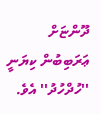ދޫންޏަށް ޢަރަބިބުން ކިޔަނީ ''ހުދްހުދު'' އެވެ.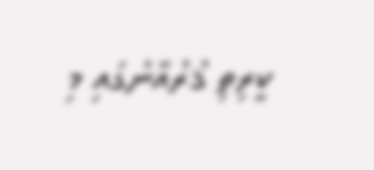ކީރިތި ޤުރުއާނުގައި މި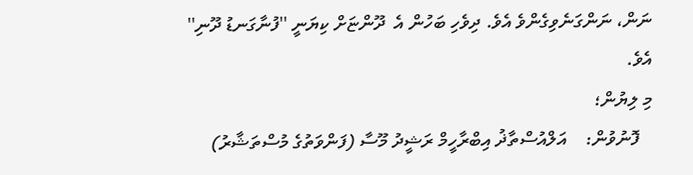ނަން، ނަންގަނެވިގެންވެ އެވެ. ދިވެހި ބަހުން އެ  ދޫންޏަށް ކިޔަނީ ''ފުނާގަނޑު ދޫނި'' އެވެ.
މި ލިޔުން؛
   ފޮނުވުން:    އަލްއުސްތާޛު އިބްރާހީމް ރަޝީދު މޫސާ (ފަންވަތުގެ މުސްތަޝާރު)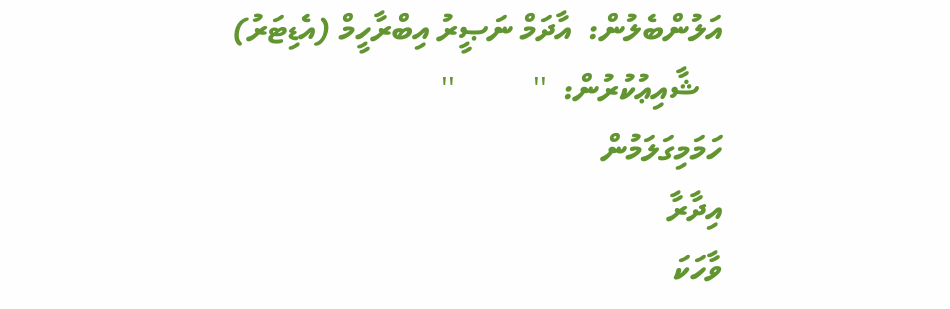އަލުންބެލުން:  އާދަމް ނަޞީރު އިބްރާހީމް (އެޑިޓަރު)
   ޝާއިޢުކުރުން:  ''          ''
ހަމަމިގަލަމުން
އިދާރާ
ވާހަކަ